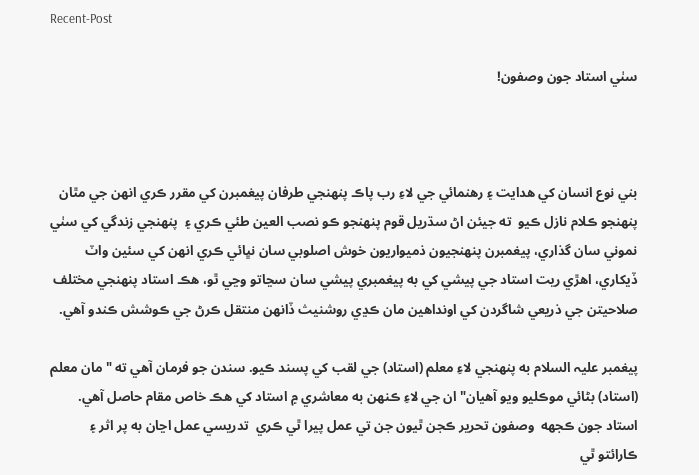Recent-Post

سٺي استاد جون وصفون!



بني نوع انسان کي ھدايت ۽ رھنمائي جي لاءِ رب پاڪ پنھنجي طرفان پيغمبرن کي مقرر ڪري انھن جي مٿان پنھنجو ڪلام نازل ڪيو  ته جيئن اڻ سڌريل قوم پنھنجو ڪو نصب العين طئي ڪري ۽  پنھنجي زندگي کي سٺي نموني سان گذاري، پيغمبرن پنھنجيون ذميواريون خوش اصلوبي سان نڀائي ڪري انھن کي سئين واٽ ڏيکاري، اھڙي ريت استاد جي پيشي کي به پيغمبري پيشي سان سڃاتو وڃي ٿو، ھڪ استاد پنھنجي مختلف صلاحيتن جي ذريعي شاگردن کي اونداھين مان ڪڍي روشنيث ڏانهن منتقل ڪرڻ جي ڪوشش ڪندو آهي.

پيغمبر عليہ السلام به پنھنجي لاءِ معلم (استاد) جي لقب کي پسند ڪيو. سندن جو فرمان آهي ته "مان معلم (استاد) بڻائي موڪليو ويو آهيان" ان جي لاءِ ڪنھن به معاشري ۾ استاد کي ھڪ خاص مقام حاصل آهي. استاد جون ڪجهه  وصفون تحرير ڪجن ٿيون جن تي عمل پيرا ٿي ڪري  تدريسي عمل اڃان به پر اثر ۽ ڪارائتو ٿي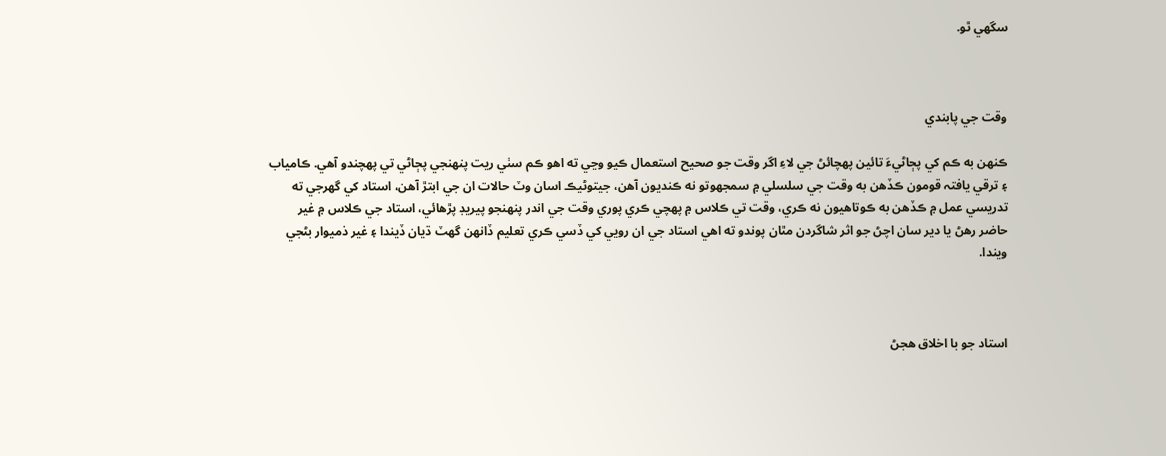سگهي ٿو.



وقت جي پابندي

ڪنھن به ڪم کي پڄاڻيءَ تائين پھچائڻ جي لاءِ اگر وقت جو صحيح استعمال ڪيو وڃي ته اھو ڪم سٺي ريت پنھنجي پڄاڻي تي پهچندو آھي. ڪامياب ۽ ترقي يافتہ قومون ڪڏھن به وقت جي سلسلي ۾ سمجھوتو نه ڪنديون آهن، جيتوڻيڪ اسان وٽ حالات ان جي ابتڙ آھن، استاد کي گھرجي ته تدريسي عمل ۾ ڪڏھن به ڪوتاهيون نه ڪري، وقت تي ڪلاس ۾ پھچي ڪري پوري وقت جي اندر پنھنجو پيريڊ پڙھائي، استاد جي ڪلاس ۾ غير حاضر رهڻ يا دير سان اچڻ جو اثر شاگردن مٿان پوندو ته اھي استاد جي ان رويي کي ڏسي ڪري تعليم ڏانھن گھٽ ڌيان ڏيندا ۽ غير ذميوار بڻجي ويندا.



استاد جو با اخلاق ھجڻ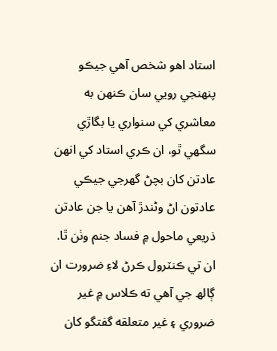استاد اھو شخص آهي جيڪو پنھنجي رويي سان ڪنھن به معاشري کي سنواري يا بگاڙي سگھي ٿو، ان ڪري استاد کي انھن عادتن کان بچڻ گھرجي جيڪي عادتون اڻ وڻندڙ آھن يا جن عادتن ذريعي ماحول ۾ فساد جنم وٺن ٿا. ان تي ڪنٽرول ڪرڻ لاءِ ضرورت ان ڳالھ جي آھي ته ڪلاس ۾ غير ضروري ۽ غير متعلقه گفتگو کان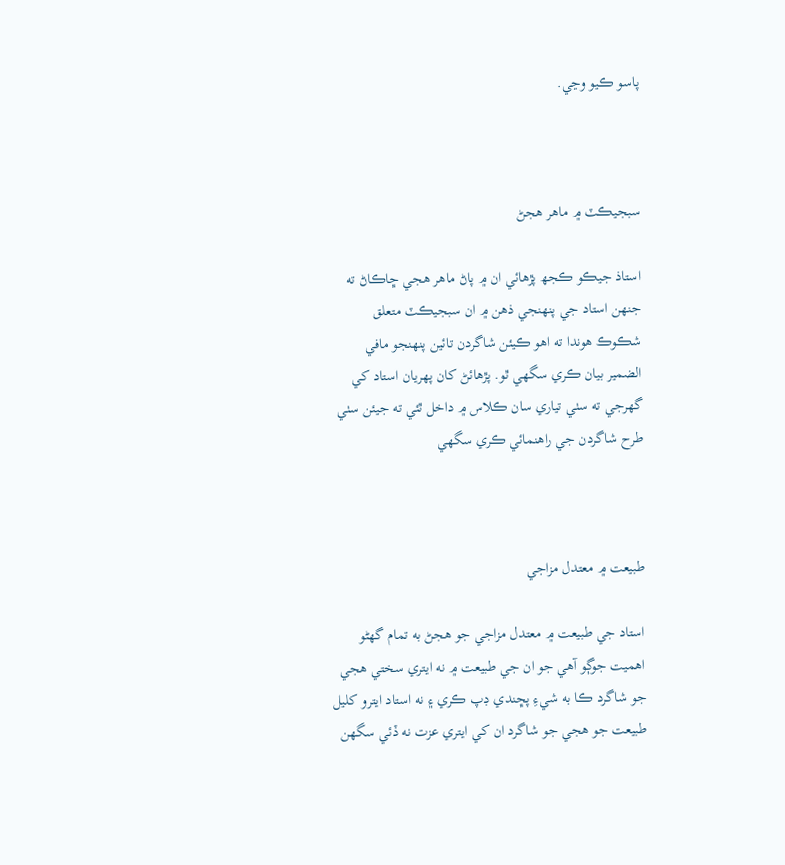پاسو ڪيو وڃي.



سبجيڪٽ ۾ ماھر ھجڻ

استاذ جيڪو ڪجھ پڙھائي ان ۾ پاڻ ماھر ھجي ڇاڪاڻ ته جنھن استاد جي پنھنجي ذھن ۾ ان سبجيڪٽ متعلق شڪوڪ ھوندا ته اھو ڪيئن شاگردن تائين پنھنجو مافي الضمير بيان ڪري سگھي ٿو. پڙھائڻ کان پھريان استاد کي گھرجي ته سٺي تياري سان ڪلاس ۾ داخل ٿئي ته جيئن سٺي طرح شاگردن جي راھنمائي ڪري سگھي



طبيعت ۾ معتدل مزاجي

استاد جي طبيعت ۾ معتدل مزاجي جو ھجڻ به تمام گھڻو اھميت جوڳو آهي جو ان جي طبيعت ۾ نه ايتري سختي ھجي جو شاگرد ڪا به شيءِ پڇندي ڊپ ڪري ۽ نه استاد ايترو کليل طبيعت جو ھجي جو شاگرد ان کي ايتري عزت نه ڏئي سگھن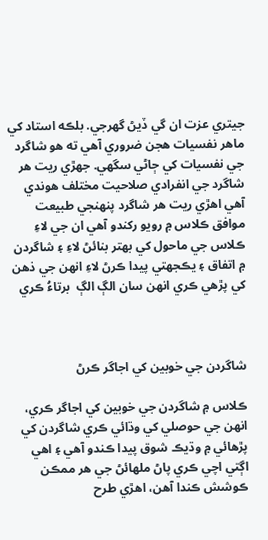جيتري عزت ان گي ڏيڻ گھرجي. بلڪه استاد کي ماھر نفسيات ھجن ضروري آھي ته ھو شاگرد جي نفسيات کي ڄاڻي سگھي. جھڙي ريت ھر شاگرد جي انفرادي صلاحيت مختلف ھوندي آھي اھڙي ريت ھر شاگرد پنھنجي طبيعت موافق ڪلاس ۾ رويو رکندو آھي ان جي لاءِ ڪلاس جي ماحول کي بھتر بنائڻ لاءِ ۽ شاگردن ۾ اتفاق ۽ يڪجهتي پيدا ڪرڻ لاءِ انھن جي ذھن کي پڙھي ڪري انھن سان الڳ الڳ  برتاءُ ڪري



شاگردن جي خوبين کي اجاگر ڪرڻ

ڪلاس ۾ شاگردن جي خوبين کي اجاگر ڪري، انھن جي حوصلي کي وڌائي ڪري شاگردن کي پڙھائي ۾ وڌيڪ شوق پيدا ڪندو آھي ۽ اھي اڳتي اچي ڪري پاڻ ملھائڻ جي ھر ممڪن ڪوشش ڪندا آھن، اھڙي طرح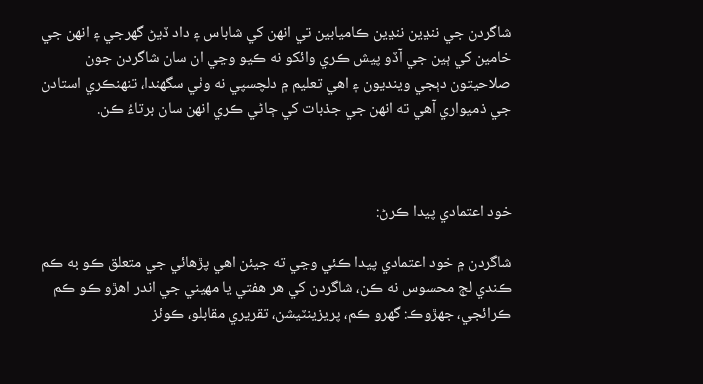شاگردن جي ننڍين ننڍين ڪاميابين تي انھن کي شاباس ۽ داد ڏيڻ گھرجي ۽ انھن جي خامين کي ٻين جي آڏو پيش ڪري وائکو نه ڪيو وڃي ان سان شاگردن جون صلاحيتون دٻجي وينديون ۽ اھي تعليم ۾ دلچسپي نه وٺي سگھندا، تنھنڪري استادن جي ذميواري آھي ته انھن جي جذبات کي ڄاڻي ڪري انھن سان برتاءُ ڪن.



خود اعتمادي پيدا ڪرڻ:

شاگردن ۾ خود اعتمادي پيدا ڪئي وڃي ته جيئن اھي پڙھائي جي متعلق ڪو به ڪم ڪندي لڄ محسوس نه ڪن، شاگردن کي ھر ھفتي يا مھيني جي اندر اھڙو ڪو ڪم ڪرائجي، جھڙوڪ: گھرو ڪم، پريزينٽيشن، تقريري مقابلو، ڪوئز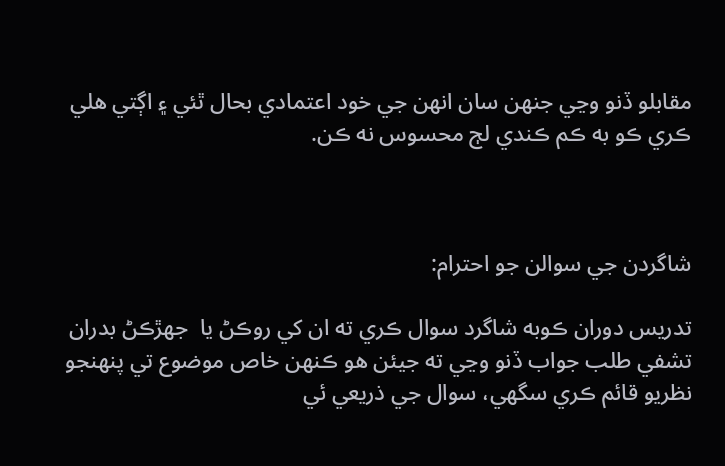مقابلو ڏنو وڃي جنھن سان انھن جي خود اعتمادي بحال ٿئي ۽ اڳتي ھلي ڪري ڪو به ڪم ڪندي لڄ محسوس نه ڪن.



شاگردن جي سوالن جو احترام:

تدريس دوران ڪوبه شاگرد سوال ڪري ته ان کي روڪڻ يا  جھڙڪڻ بدران  تشفي طلب جواب ڏنو وڃي ته جيئن ھو ڪنھن خاص موضوع تي پنھنجو نظريو قائم ڪري سگھي، سوال جي ذريعي ئي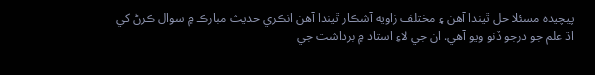پيچيده مسئلا حل ٿيندا آھن ۽ مختلف زاويه آشڪار ٿيندا آھن انڪري حديث مبارڪ ۾ سوال ڪرڻ کي اڌ علم جو درجو ڏنو ويو آھي. ان جي لاءِ استاد ۾ برداشت جي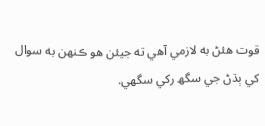قوت ھئڻ به لازمي آھي ته جيئن ھو ڪنھن به سوال کي ٻڌڻ جي سگھ رکي سگھي.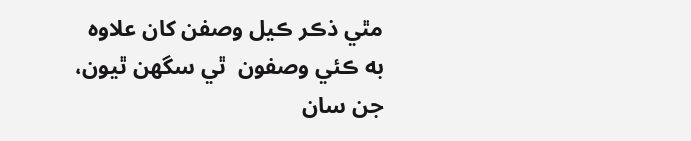مٿي ذڪر ڪيل وصفن کان علاوه به ڪئي وصفون  ٿي سگھن ٿيون، جن سان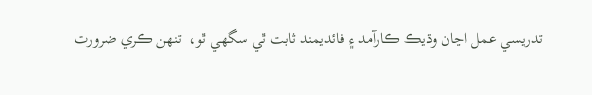تدريسي عمل اڃان وڌيڪ ڪارآمد ۽ فائديمند ثابت ٿي سگهي ٿو،  تنهن ڪري ضرورت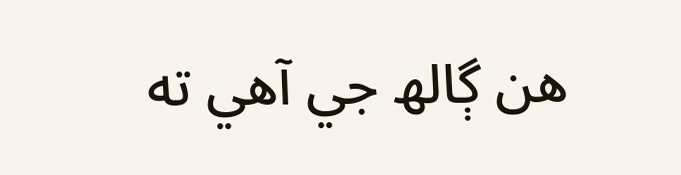هن ڳالھ جي آھي ته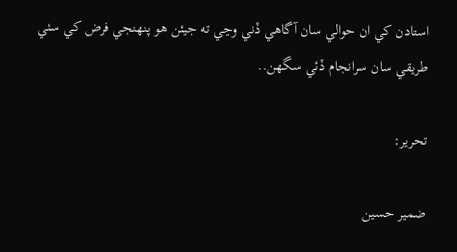استادن کي ان حوالي سان آگاھي ڏني وڃي ته جيئن ھو پنھنجي فرض کي سٺي طريقي سان سرانجام ڏئي سگھن..

تحرير:

ضمير حسين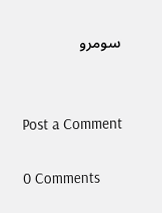سومرو


Post a Comment

0 Comments